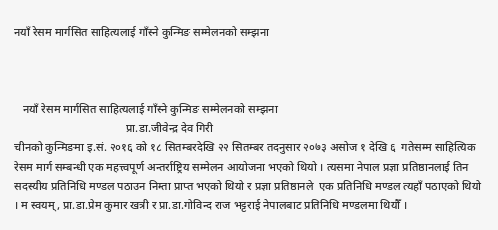नयाँ रेसम मार्गसित साहित्यलाई गाँस्ने कुन्मिङ सम्मेलनको सम्झना



   नयाँ रेसम मार्गसित साहित्यलाई गाँस्ने कुन्मिङ सम्मेलनको सम्झना
                                       प्रा.डा.जीवेन्द्र देव गिरी
चीनको कुन्मिङमा इ.सं. २०१६ को १८ सितम्बरदेखि २२ सितम्बर तदनुसार २०७३ असोज १ देखि ६  गतेसम्म साहित्यिक रेसम मार्ग सम्बन्धी एक महत्त्वपूर्ण अन्तर्राष्ट्रिय सम्मेलन आयोजना भएको थियो । त्यसमा नेपाल प्रज्ञा प्रतिष्ठानलाई तिन सदस्यीय प्रतिनिधि मण्डल पठाउन निम्ता प्राप्त भएको थियो र प्रज्ञा प्रतिष्ठानले  एक प्रतिनिधि मण्डल त्यहाँ पठाएको थियो । म स्वयम्, प्रा.डा.प्रेम कुमार खत्री र प्रा.डा.गोविन्द राज भट्टराई नेपालबाट प्रतिनिधि मण्डलमा थियौँ ।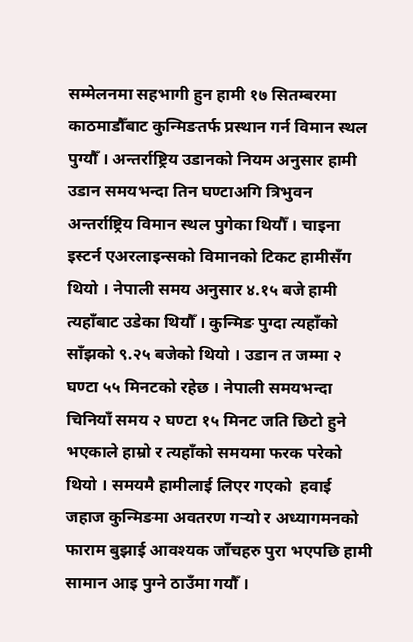सम्मेलनमा सहभागी हुन हामी १७ सितम्बरमा काठमाडौँबाट कुन्मिङतर्फ प्रस्थान गर्न विमान स्थल पुग्यौँ । अन्तर्राष्ट्रिय उडानको नियम अनुसार हामी उडान समयभन्दा तिन घण्टाअगि त्रिभुवन अन्तर्राष्ट्रिय विमान स्थल पुगेका थियौँ । चाइना इस्टर्न एअरलाइन्सको विमानको टिकट हामीसँग थियो । नेपाली समय अनुसार ४.१५ बजे हामी त्यहाँबाट उडेका थियौँ । कुन्मिङ पुग्दा त्यहाँको साँझको ९.२५ बजेको थियो । उडान त जम्मा २ घण्टा ५५ मिनटको रहेछ । नेपाली समयभन्दा चिनियाँ समय २ घण्टा १५ मिनट जति छिटो हुने भएकाले हाम्रो र त्यहाँको समयमा फरक परेको थियो । समयमै हामीलाई लिएर गएको  हवाई जहाज कुन्मिङमा अवतरण गर्‍यो र अध्यागमनको फाराम बुझाई आवश्यक जाँचहरु पुरा भएपछि हामी सामान आइ पुग्ने ठाउँमा गयौँ ।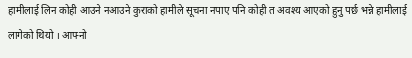हामीलाई लिन कोही आउने नआउने कुराको हामीले सूचना नपाए पनि कोही त अवश्य आएको हुनु पर्छ भन्ने हामीलाई लागेको थियो । आफ्नो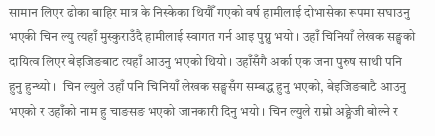सामान लिएर ढोका बाहिर मात्र के निस्केका थियौँ गएको वर्ष हामीलाई दोभासेका रूपमा सघाउनु भएकी चिन ल्यु त्यहाँ मुस्कुराउँदै हामीलाई स्वागत गर्न आइ पुग्नु भयो । उहाँ चिनियाँ लेखक सङ्घको दायित्व लिएर बेइजिङबाट त्यहाँ आउनु भएको थियो । उहाँसँगै अर्का एक जना पुरुष साथी पनि हुनु हुन्थ्यो ।  चिन ल्युले उहाँ पनि चिनियाँ लेखक सङ्घसँग सम्बद्ध हुनु भएको, बेइजिङबाटै आउनु भएको र उहाँको नाम हु चाङसङ भएको जानकारी दिनु भयो । चिन ल्युले राम्रो अङ्ग्रेजी बोल्ने र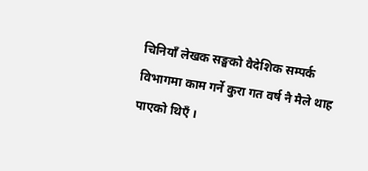चिनियाँ लेखक सङ्घको वैदेशिक सम्पर्क विभागमा काम गर्ने कुरा गत वर्ष नै मैले थाह पाएको थिएँ ।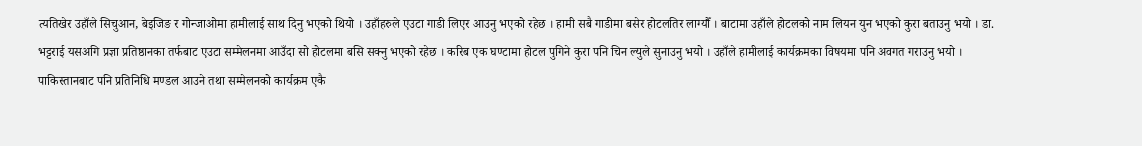त्यतिखेर उहाँले सिचुआन, बेइजिङ र गोन्जाओमा हामीलाई साथ दिनु भएको थियो । उहाँहरुले एउटा गाडी लिएर आउनु भएको रहेछ । हामी सबै गाडीमा बसेर होटलतिर लाग्यौँ । बाटामा उहाँले होटलको नाम लियन युन भएको कुरा बताउनु भयो । डा. भट्टराई यसअगि प्रज्ञा प्रतिष्ठानका तर्फबाट एउटा सम्मेलनमा आउँदा सो होटलमा बसि सक्नु भएको रहेछ । करिब एक घण्टामा होटल पुगिने कुरा पनि चिन ल्युले सुनाउनु भयो । उहाँले हामीलाई कार्यक्रमका विषयमा पनि अवगत गराउनु भयो । पाकिस्तानबाट पनि प्रतिनिधि मण्डल आउने तथा सम्मेलनको कार्यक्रम एकै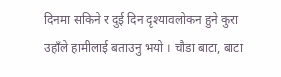दिनमा सकिने र दुई दिन दृश्यावलोकन हुने कुरा उहाँले हामीलाई बताउनु भयो । चौडा बाटा, बाटा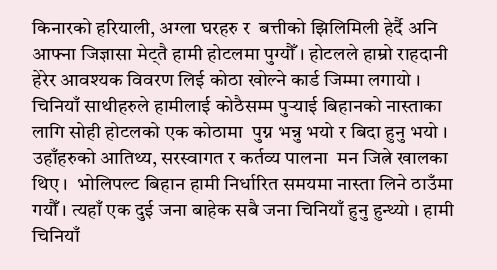किनारको हरियाली, अग्ला घरहरु र  बत्तीको झिलिमिली हेर्दै अनि आफ्ना जिज्ञासा मेट्तै हामी होटलमा पुग्यौँ । होटलले हाम्रो राहदानी हेरेर आवश्यक विवरण लिई कोठा खोल्ने कार्ड जिम्मा लगायो । चिनियाँ साथीहरुले हामीलाई कोठैसम्म पुर्‍याई बिहानको नास्ताका लागि सोही होटलको एक कोठामा  पुग्न भन्नु भयो र बिदा हुनु भयो । उहाँहरुको आतिथ्य, सरस्वागत र कर्तव्य पालना  मन जित्ने खालका थिए ।  भोलिपल्ट बिहान हामी निर्धारित समयमा नास्ता लिने ठाउँमा गयौँ । त्यहाँ एक दुई जना बाहेक सबै जना चिनियाँ हुनु हुन्थ्यो । हामी चिनियाँ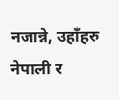नजान्ने, उहाँहरु नेपाली र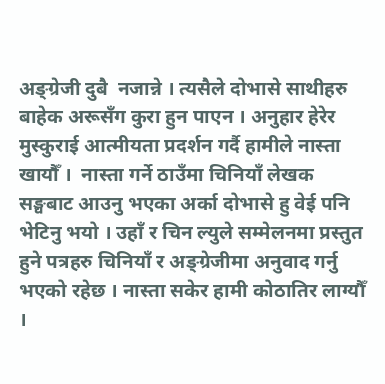अङ्ग्रेजी दुबै  नजान्ने । त्यसैले दोभासे साथीहरु बाहेक अरूसँग कुरा हुन पाएन । अनुहार हेरेर मुस्कुराई आत्मीयता प्रदर्शन गर्दै हामीले नास्ता खायौँ ।  नास्ता गर्ने ठाउँमा चिनियाँ लेखक सङ्घबाट आउनु भएका अर्का दोभासे हु वेई पनि भेटिनु भयो । उहाँ र चिन ल्युले सम्मेलनमा प्रस्तुत हुने पत्रहरु चिनियाँ र अङ्ग्रेजीमा अनुवाद गर्नु भएको रहेछ । नास्ता सकेर हामी कोठातिर लाग्यौँ ।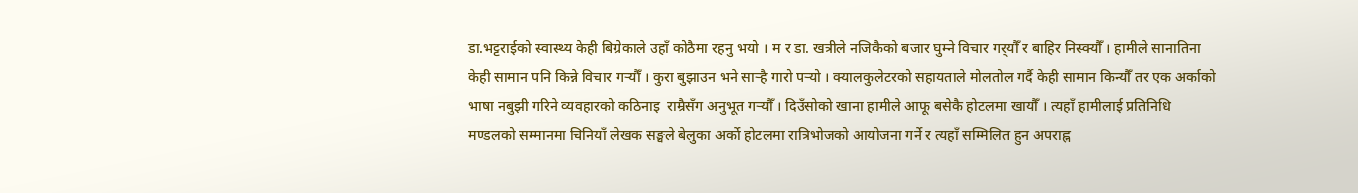डा.भट्टराईको स्वास्थ्य केही बिग्रेकाले उहाँ कोठैमा रहनु भयो । म र डा. खत्रीले नजिकैको बजार घुम्ने विचार गर्‌यौँ र बाहिर निस्क्यौँ । हामीले सानातिना केही सामान पनि किन्ने विचार गर्‍यौँ । कुरा बुझाउन भने सार्‍है गारो पर्‍यो । क्यालकुलेटरको सहायताले मोलतोल गर्दै केही सामान किन्यौँ तर एक अर्काको भाषा नबुझी गरिने व्यवहारको कठिनाइ  राम्रैसँग अनुभूत गर्‍यौँ । दिउँसोको खाना हामीले आफू बसेकै होटलमा खायौँ । त्यहाँ हामीलाई प्रतिनिधि मण्डलको सम्मानमा चिनियाँ लेखक सङ्घले बेलुका अर्को होटलमा रात्रिभोजको आयोजना गर्ने र त्यहाँ सम्मिलित हुन अपराह्न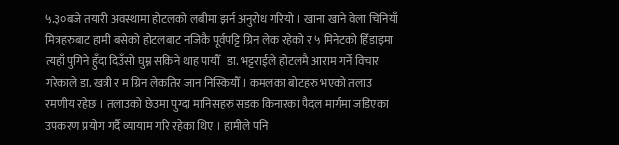५.३०बजे तयारी अवस्थामा होटलको लबीमा झर्न अनुरोध गरियो । खाना खाने वेला चिनियाँ मित्रहरुबाट हामी बसेको होटलबाट नजिकै पूर्वपट्टि ग्रिन लेक रहेको र ५ मिनेटको हिँडाइमा त्यहाँ पुगिने हुँदा दिउँसो घुम्न सकिने थाह पायौँ   डा. भट्टराईले होटलमै आराम गर्ने विचार गरेकाले डा. खत्री र म ग्रिन लेकतिर जान निस्कियौँ । कमलका बोटहरु भएको तलाउ रमणीय रहेछ । तलाउको छेउमा पुग्दा मानिसहरु सडक किनारका पैदल मार्गमा जडिएका उपकरण प्रयोग गर्दै व्यायाम गरि रहेका थिए । हामीले पनि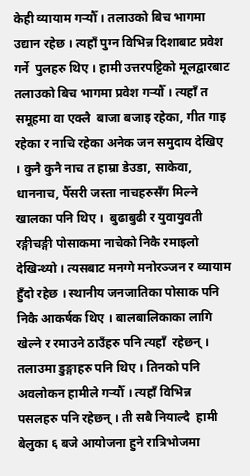केही व्यायाम गर्‍यौँ । तलाउको बिच भागमा उद्यान रहेछ । त्यहाँ पुग्न विभिन्न दिशाबाट प्रवेश गर्ने  पुलहरु थिए । हामी उत्तरपट्टिको मूलद्वारबाट  तलाउको बिच भागमा प्रवेश गर्‍यौँ । त्यहाँ त समूहमा वा एक्लै  बाजा बजाइ रहेका, गीत गाइ रहेका र नाचि रहेका अनेक जन समुदाय देखिए । कुनै कुनै नाच त हाम्रा डेउडा, साकेवा, धाननाच, पैँसरी जस्ता नाचहरुसँग मिल्ने खालका पनि थिए ।  बुढाबुढी र युवायुवती रङ्गीचङ्गी पोसाकमा नाचेको निकै रमाइलो देखिन्थ्यो । त्यसबाट मनग्गे मनोरञ्जन र व्यायाम  हुँदो रहेछ । स्थानीय जनजातिका पोसाक पनि निकै आकर्षक थिए । बालबालिकाका लागि खेल्ने र रमाउने ठाउँहरु पनि त्यहाँ  रहेछन् । तलाउमा डुङ्गाहरु पनि थिए । तिनको पनि अवलोकन हामीले गर्‍यौँ । त्यहाँ विभिन्न पसलहरु पनि रहेछन् । ती सबै नियाल्दै  हामी बेलुका ६ बजे आयोजना हुने रात्रिभोजमा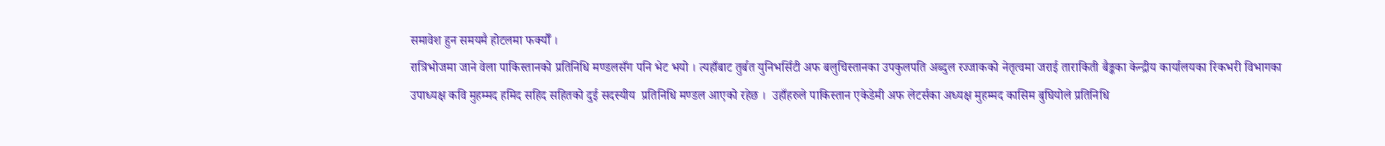समावेश हुन समयमै होटलमा फर्क्यौँ ।
रात्रिभोजमा जाने वेला पाकिस्तानको प्रतिनिधि मण्डलसँग पनि भेट भयो । त्यहाँबाट तुर्बत युनिभर्सिटी अफ बलुचिस्तानका उपकुलपति अब्दुल रज्जाकको नेतृत्वमा जराई ताराकिती बैङ्कका केन्द्रीय कार्यालयका रिकभरी विभागका उपाध्यक्ष कवि मुहम्मद हमिद सहिद सहितको दुई सदस्यीय  प्रतिनिधि मण्डल आएको रहेछ ।  उहाँहरुले पाकिस्तान एकेडेमी अफ लेटर्सका अध्यक्ष मुहम्मद कासिम बुघियोले प्रतिनिधि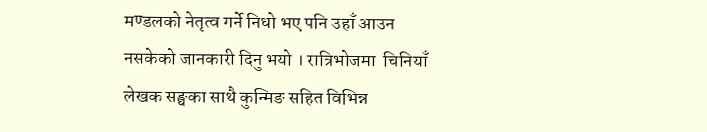मण्डलको नेतृत्व गर्ने निधो भए पनि उहाँ आउन नसकेको जानकारी दिनु भयो । रात्रिभोजमा  चिनियाँ लेखक सङ्घका साथै कुन्मिङ सहित विभिन्न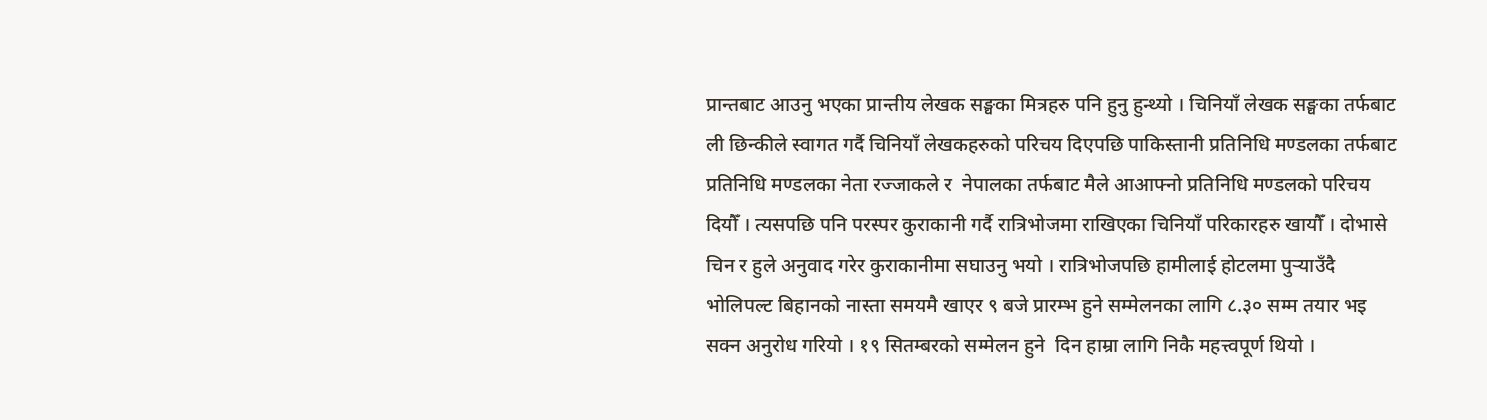प्रान्तबाट आउनु भएका प्रान्तीय लेखक सङ्घका मित्रहरु पनि हुनु हुन्थ्यो । चिनियाँ लेखक सङ्घका तर्फबाट ली छिन्कीले स्वागत गर्दै चिनियाँ लेखकहरुको परिचय दिएपछि पाकिस्तानी प्रतिनिधि मण्डलका तर्फबाट प्रतिनिधि मण्डलका नेता रज्जाकले र  नेपालका तर्फबाट मैले आआफ्नो प्रतिनिधि मण्डलको परिचय दियौँ । त्यसपछि पनि परस्पर कुराकानी गर्दै रात्रिभोजमा राखिएका चिनियाँ परिकारहरु खायौँ । दोभासे चिन र हुले अनुवाद गरेर कुराकानीमा सघाउनु भयो । रात्रिभोजपछि हामीलाई होटलमा पुर्‍याउँदै भोलिपल्ट बिहानको नास्ता समयमै खाएर ९ बजे प्रारम्भ हुने सम्मेलनका लागि ८.३० सम्म तयार भइ सक्न अनुरोध गरियो । १९ सितम्बरको सम्मेलन हुने  दिन हाम्रा लागि निकै महत्त्वपूर्ण थियो ।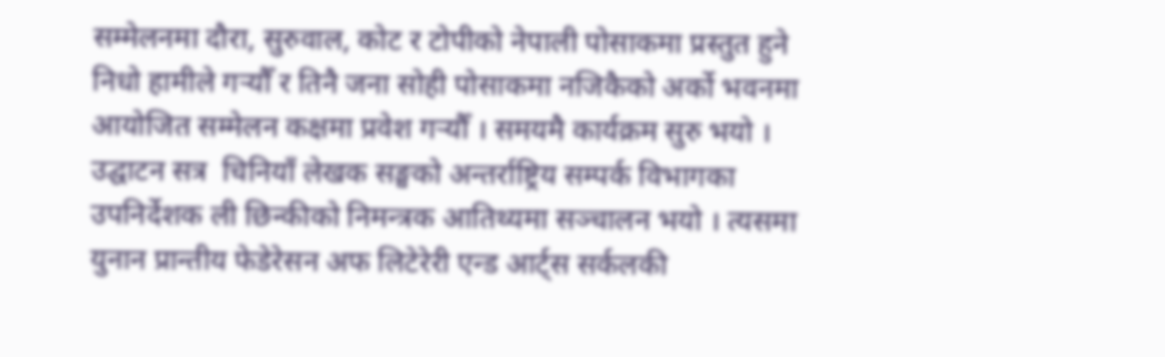सम्मेलनमा दौरा, सुरुवाल, कोट र टोपीको नेपाली पोसाकमा प्रस्तुत हुने निधो हामीले गर्‍यौँ र तिनै जना सोही पोसाकमा नजिकैको अर्को भवनमा आयोजित सम्मेलन कक्षमा प्रवेश गर्‍यौँ । समयमै कार्यक्रम सुरु भयो ।  उद्घाटन सत्र  चिनियाँ लेखक सङ्घको अन्तर्राष्ट्रिय सम्पर्क विभागका उपनिर्देशक ली छिन्कीको निमन्त्रक आतिथ्यमा सञ्चालन भयो । त्यसमा युनान प्रान्तीय फेडेरेसन अफ लिटेरेरी एन्ड आर्ट्स सर्कलकी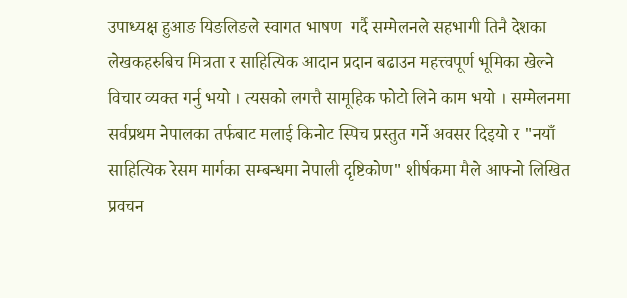उपाध्यक्ष हुआङ यिङलिङले स्वागत भाषण  गर्दै सम्मेलनले सहभागी तिनै देशका लेखकहरुबिच मित्रता र साहित्यिक आदान प्रदान बढाउन महत्त्वपूर्ण भूमिका खेल्ने विचार व्यक्त गर्नु भयो । त्यसको लगत्तै सामूहिक फोटो लिने काम भयो । सम्मेलनमा सर्वप्रथम नेपालका तर्फबाट मलाई किनोट स्पिच प्रस्तुत गर्ने अवसर दिइयो र "नयाँ साहित्यिक रेसम मार्गका सम्बन्धमा नेपाली दृष्टिकोण" शीर्षकमा मैले आफ्नो लिखित प्रवचन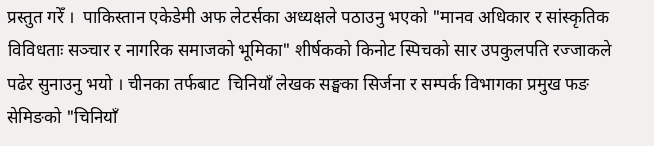प्रस्तुत गरेँ ।  पाकिस्तान एकेडेमी अफ लेटर्सका अध्यक्षले पठाउनु भएको "मानव अधिकार र सांस्कृतिक विविधताः सञ्चार र नागरिक समाजको भूमिका" शीर्षकको किनोट स्पिचको सार उपकुलपति रज्जाकले पढेर सुनाउनु भयो । चीनका तर्फबाट  चिनियाँ लेखक सङ्घका सिर्जना र सम्पर्क विभागका प्रमुख फङ सेमिङको "चिनियाँ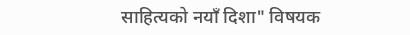साहित्यको नयाँ दिशा" विषयक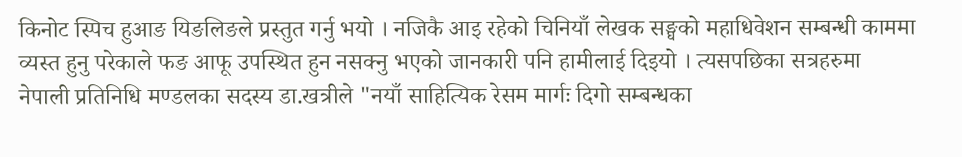किनोट स्पिच हुआङ यिङलिङले प्रस्तुत गर्नु भयो । नजिकै आइ रहेको चिनियाँ लेखक सङ्घको महाधिवेशन सम्बन्धी काममा व्यस्त हुनु परेकाले फङ आफू उपस्थित हुन नसक्नु भएको जानकारी पनि हामीलाई दिइयो । त्यसपछिका सत्रहरुमा  नेपाली प्रतिनिधि मण्डलका सदस्य डा.खत्रीले "नयाँ साहित्यिक रेसम मार्गः दिगो सम्बन्धका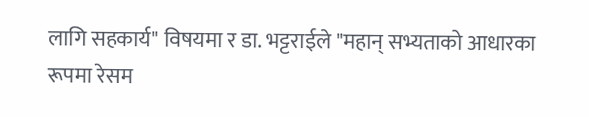लागि सहकार्य" विषयमा र डा. भट्टराईले "महान् सभ्यताको आधारका रूपमा रेसम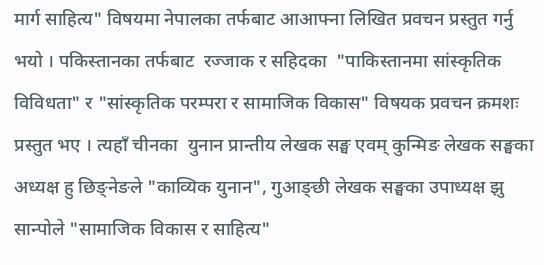मार्ग साहित्य" विषयमा नेपालका तर्फबाट आआफ्ना लिखित प्रवचन प्रस्तुत गर्नु भयो । पकिस्तानका तर्फबाट  रज्जाक र सहिदका  "पाकिस्तानमा सांस्कृतिक विविधता" र "सांस्कृतिक परम्परा र सामाजिक विकास" विषयक प्रवचन क्रमशः प्रस्तुत भए । त्यहाँ चीनका  युनान प्रान्तीय लेखक सङ्घ एवम् कुन्मिङ लेखक सङ्घका अध्यक्ष हु छिङ्नेङले "काव्यिक युनान", गुआङ्छी लेखक सङ्घका उपाध्यक्ष झु सान्पोले "सामाजिक विकास र साहित्य"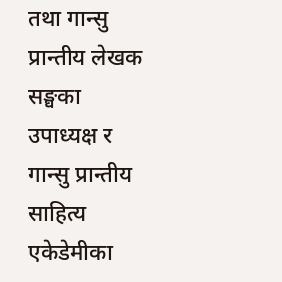तथा गान्सु प्रान्तीय लेखक सङ्घका उपाध्यक्ष र गान्सु प्रान्तीय साहित्य एकेडेमीका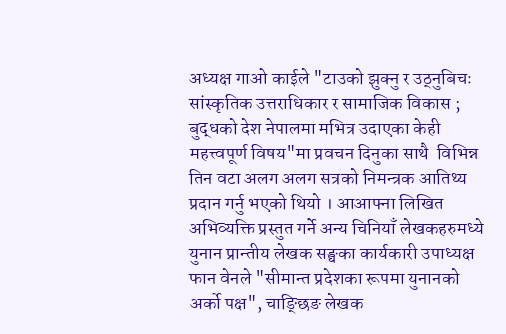अध्यक्ष गाओ काईले "टाउको झुक्नु र उठ्नुबिचः सांस्कृतिक उत्तराधिकार र सामाजिक विकास ; बुद्धको देश नेपालमा मभित्र उदाएका केही महत्त्वपूर्ण विषय"मा प्रवचन दिनुका साथै  विभिन्न तिन वटा अलग अलग सत्रको निमन्त्रक आतिथ्य  प्रदान गर्नु भएको थियो । आआफ्ना लिखित अभिव्यक्ति प्रस्तुत गर्ने अन्य चिनियाँ लेखकहरुमध्ये युनान प्रान्तीय लेखक सङ्घका कार्यकारी उपाध्यक्ष फान वेनले "सीमान्त प्रदेशका रूपमा युनानको अर्को पक्ष", चाङ्छिङ लेखक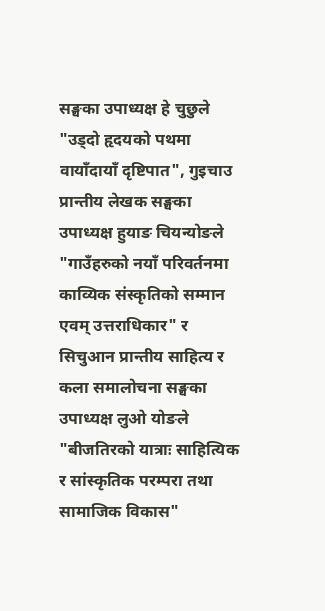सङ्घका उपाध्यक्ष हे चुछुले "उड्दो हृदयको पथमा वायाँदायाँ दृष्टिपात", गुइचाउ प्रान्तीय लेखक सङ्घका उपाध्यक्ष हुयाङ चियन्योङले "गाउँहरुको नयाँ परिवर्तनमा काव्यिक संस्कृतिको सम्मान एवम् उत्तराधिकार" र सिचुआन प्रान्तीय साहित्य र कला समालोचना सङ्घका उपाध्यक्ष लुओ योङले "बीजतिरको यात्राः साहित्यिक र सांस्कृतिक परम्परा तथा सामाजिक विकास"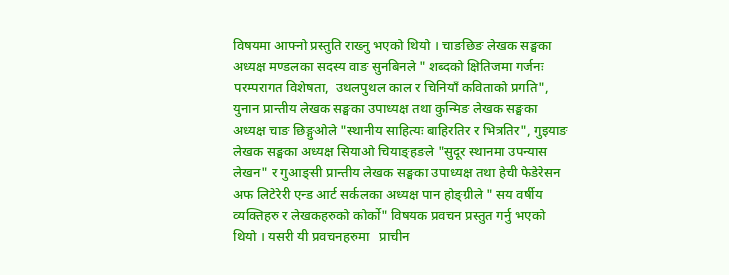विषयमा आफ्नो प्रस्तुति राख्नु भएको थियो । चाङछिङ लेखक सङ्घका अध्यक्ष मण्डलका सदस्य वाङ सुनबिनले " शब्दको क्षितिजमा गर्जनः परम्परागत विशेषता,  उथलपुथल काल र चिनियाँ कविताको प्रगति", युनान प्रान्तीय लेखक सङ्घका उपाध्यक्ष तथा कुन्मिङ लेखक सङ्घका अध्यक्ष चाङ छिङ्गुओले "स्थानीय साहित्यः बाहिरतिर र भित्रतिर", गुइयाङ लेखक सङ्घका अध्यक्ष सियाओ चियाङ्हङले "सुदूर स्थानमा उपन्यास लेखन" र गुआङ्सी प्रान्तीय लेखक सङ्घका उपाध्यक्ष तथा हेची फेडेरेसन अफ लिटेरेरी एन्ड आर्ट सर्कलका अध्यक्ष पान होङ्ग्रीले " सय वर्षीय व्यक्तिहरु र लेखकहरुको कोर्को" विषयक प्रवचन प्रस्तुत गर्नु भएको थियो । यसरी यी प्रवचनहरुमा   प्राचीन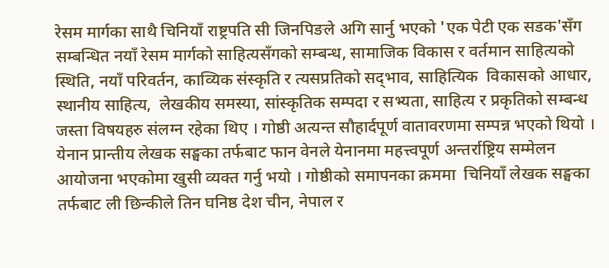रेसम मार्गका साथै चिनियाँ राष्ट्रपति सी जिनपिङले अगि सार्नु भएको 'एक पेटी एक सडक'सँग सम्बन्धित नयाँ रेसम मार्गको साहित्यसँगको सम्बन्ध, सामाजिक विकास र वर्तमान साहित्यको स्थिति, नयाँ परिवर्तन, काव्यिक संस्कृति र त्यसप्रतिको सद्‍भाव, साहित्यिक  विकासको आधार, स्थानीय साहित्य,  लेखकीय समस्या, सांस्कृतिक सम्पदा र सभ्यता, साहित्य र प्रकृतिको सम्बन्ध जस्ता विषयहरु संलग्न रहेका थिए । गोष्ठी अत्यन्त सौहार्दपूर्ण वातावरणमा सम्पन्न भएको थियो । येनान प्रान्तीय लेखक सङ्घका तर्फबाट फान वेनले येनानमा महत्त्वपूर्ण अन्तर्राष्ट्रिय सम्मेलन आयोजना भएकोमा खुसी व्यक्त गर्नु भयो । गोष्ठीको समापनका क्रममा  चिनियाँ लेखक सङ्घका तर्फबाट ली छिन्कीले तिन घनिष्ठ देश चीन, नेपाल र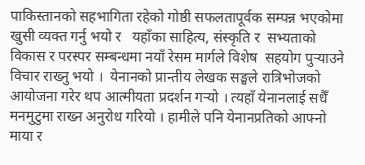पाकिस्तानको सहभागिता रहेको गोष्ठी सफलतापूर्वक सम्पन्न भएकोमा खुसी व्यक्त गर्नु भयो र   यहाँका साहित्य, संस्कृति र  सभ्यताको विकास र परस्पर सम्बन्धमा नयाँ रेसम मार्गले विशेष  सहयोग पुर्‍याउने विचार राख्नु भयो ।  येनानको प्रान्तीय लेखक सङ्घले रात्रिभोजको आयोजना गरेर थप आत्मीयता प्रदर्शन गर्‍यो । त्यहाँ येनानलाई सधैँ मनमुटुमा राख्न अनुरोध गरियो । हामीले पनि येनानप्रतिको आफ्नो माया र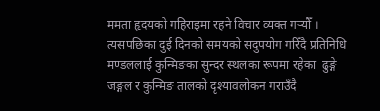ममता हृदयको गहिराइमा रहने विचार व्यक्त गर्‍यौँ ।  त्यसपछिका दुई दिनको समयको सदुपयोग गरिँदै प्रतिनिधि मण्डललाई कुन्मिङका सुन्दर स्थलका रूपमा रहेका  ढुङ्गे जङ्गल र कुन्मिङ तालको दृश्यावलोकन गराउँदै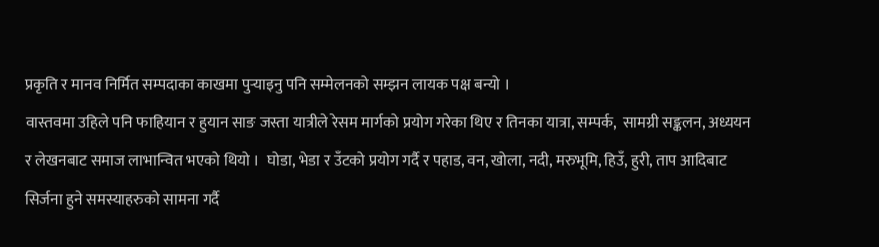प्रकृति र मानव निर्मित सम्पदाका काखमा पुर्‍याइनु पनि सम्मेलनको सम्झन लायक पक्ष बन्यो ।
वास्तवमा उहिले पनि फाहियान र हुयान साङ जस्ता यात्रीले रेसम मार्गको प्रयोग गरेका थिए र तिनका यात्रा, सम्पर्क,  सामग्री सङ्कलन, अध्ययन र लेखनबाट समाज लाभान्वित भएको थियो ।  घोडा, भेडा र उँटको प्रयोग गर्दै र पहाड, वन, खोला, नदी, मरुभूमि, हिउँ, हुरी, ताप आदिबाट सिर्जना हुने समस्याहरुको सामना गर्दै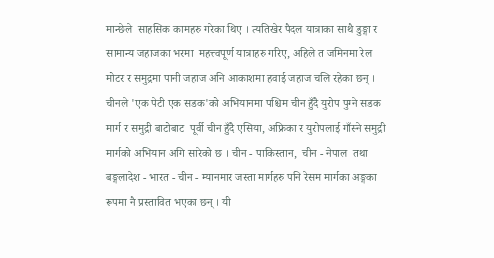मान्छेले  साहसिक कामहरु गरेका थिए । त्यतिखेर पैदल यात्राका साथै डुङ्गा र सामान्य जहाजका भरमा  महत्त्वपूर्ण यात्राहरु गरिए, अहिले त जमिनमा रेल मोटर र समुद्रमा पानी जहाज अनि आकाशमा हवाई जहाज चलि रहेका छन् । चीनले 'एक पेटी एक सडक'को अभियानमा पश्चिम चीन हुँदै युरोप पुग्ने सडक मार्ग र समुद्री बाटोबाट  पूर्वी चीन हुँदै एसिया, अफ्रिका र युरोपलाई गाँस्ने समुद्री मार्गको अभियान अगि सारेको छ । चीन - पाकिस्तान,  चीन - नेपाल  तथा  बङ्गलादेश - भारत - चीन - म्यानमार जस्ता मार्गहरु पनि रेसम मार्गका अङ्गका रूपमा नै प्रस्तावित भएका छन् । यी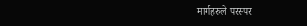मार्गहरुले परस्पर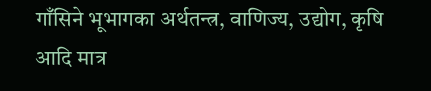गाँसिने भूभागका अर्थतन्त्र, वाणिज्य, उद्योग, कृषि आदि मात्र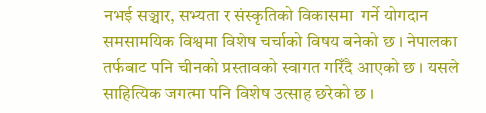नभई सञ्चार, सभ्यता र संस्कृतिको विकासमा  गर्ने योगदान समसामयिक विश्वमा विशेष चर्चाको विषय बनेको छ । नेपालका तर्फबाट पनि चीनको प्रस्तावको स्वागत गरिँदै आएको छ । यसले साहित्यिक जगत्मा पनि विशेष उत्साह छरेको छ ।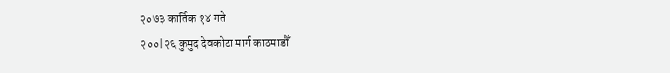२०७३ कार्तिक १४ गते
२००|२६ कुमुद देवकोटा मार्ग काठमाडौँ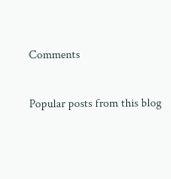Comments

Popular posts from this blog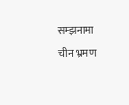सम्झनामा चीन भ्रमण